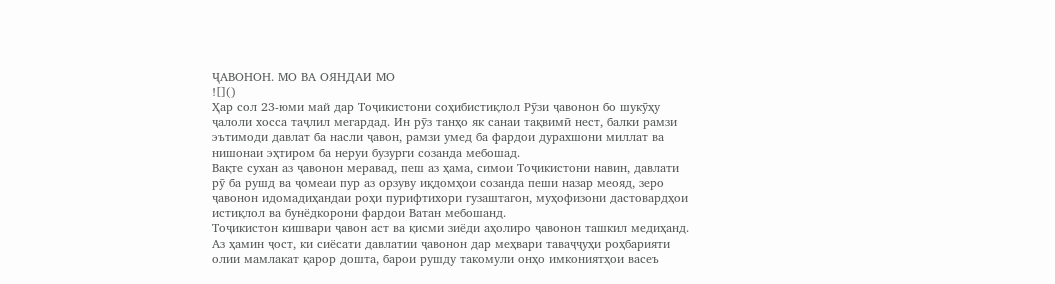ҶАВОНОН. МО ВА ОЯНДАИ МО
![]()
Ҳар сол 23-юми май дар Тоҷикистони соҳибистиқлол Рӯзи ҷавонон бо шукӯҳу ҷалоли хосса таҷлил мегардад. Ин рӯз танҳо як санаи тақвимӣ нест, балки рамзи эътимоди давлат ба насли ҷавон, рамзи умед ба фардои дурахшони миллат ва нишонаи эҳтиром ба неруи бузурги созанда мебошад.
Вақте сухан аз ҷавонон меравад, пеш аз ҳама, симои Тоҷикистони навин, давлати рӯ ба рушд ва ҷомеаи пур аз орзуву иқдомҳои созанда пеши назар меояд, зеро ҷавонон идомадиҳандаи роҳи пурифтихори гузаштагон, муҳофизони дастовардҳои истиқлол ва бунёдкорони фардои Ватан мебошанд.
Тоҷикистон кишвари ҷавон аст ва қисми зиёди аҳолиро ҷавонон ташкил медиҳанд. Аз ҳамин ҷост, ки сиёсати давлатии ҷавонон дар меҳвари таваҷҷуҳи роҳбарияти олии мамлакат қарор дошта, барои рушду такомули онҳо имкониятҳои васеъ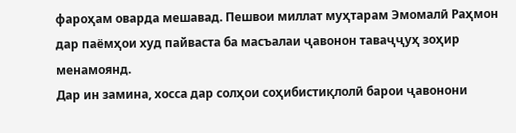фароҳам оварда мешавад. Пешвои миллат муҳтарам Эмомалӣ Раҳмон дар паёмҳои худ пайваста ба масъалаи ҷавонон таваҷҷуҳ зоҳир менамоянд.
Дар ин замина, хосса дар солҳои соҳибистиқлолӣ барои ҷавонони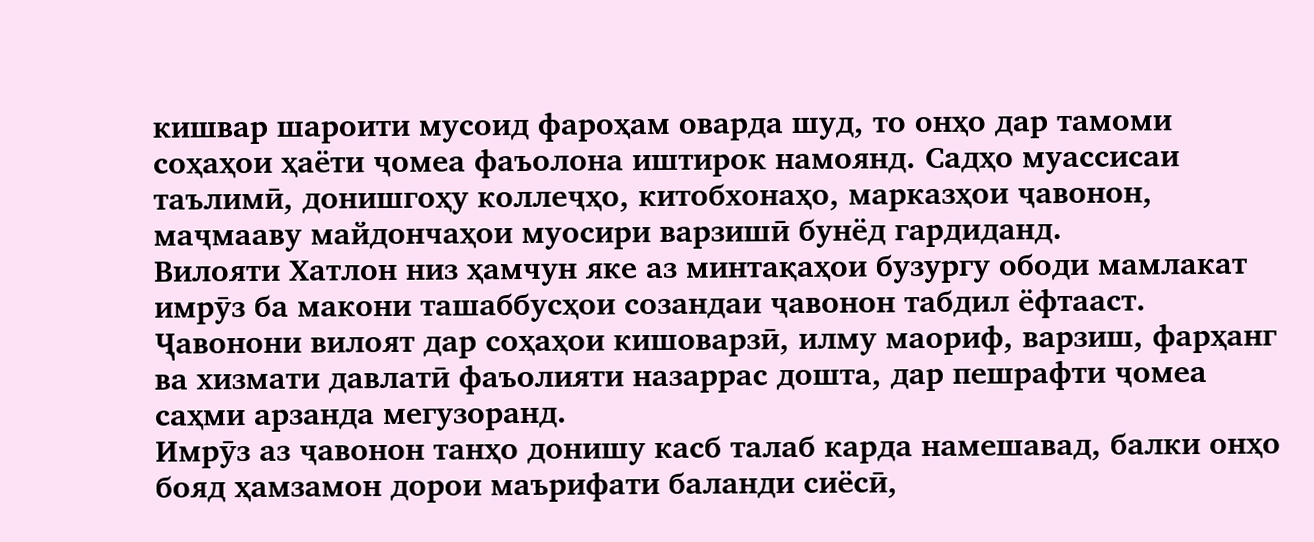кишвар шароити мусоид фароҳам оварда шуд, то онҳо дар тамоми соҳаҳои ҳаёти ҷомеа фаъолона иштирок намоянд. Садҳо муассисаи таълимӣ, донишгоҳу коллеҷҳо, китобхонаҳо, марказҳои ҷавонон, маҷмааву майдончаҳои муосири варзишӣ бунёд гардиданд.
Вилояти Хатлон низ ҳамчун яке аз минтақаҳои бузургу ободи мамлакат имрӯз ба макони ташаббусҳои созандаи ҷавонон табдил ёфтааст. Ҷавонони вилоят дар соҳаҳои кишоварзӣ, илму маориф, варзиш, фарҳанг ва хизмати давлатӣ фаъолияти назаррас дошта, дар пешрафти ҷомеа саҳми арзанда мегузоранд.
Имрӯз аз ҷавонон танҳо донишу касб талаб карда намешавад, балки онҳо бояд ҳамзамон дорои маърифати баланди сиёсӣ,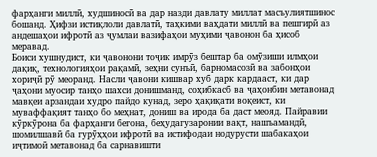фарҳанги миллӣ, худшиносӣ ва дар назди давлату миллат масъулиятшинос бошанд. Ҳифзи истиқлоли давлатӣ, таҳкими ваҳдати миллӣ ва пешгирӣ аз андешаҳои ифротӣ аз ҷумлаи вазифаҳои муҳими ҷавонон ба ҳисоб меравад.
Боиси хушнудист, ки ҷавонони тоҷик имрӯз бештар ба омӯзиши илмҳои дақиқ, технологияҳои рақамӣ, зеҳни сунъӣ, барномасозӣ ва забонҳои хориҷӣ рӯ меоранд. Насли ҷавони кишвар хуб дарк кардааст, ки дар ҷаҳони муосир танҳо шахси донишманд, соҳибкасб ва ҷаҳонбин метавонад мавқеи арзандаи худро пайдо кунад, зеро ҳақиқати воқеист, ки муваффақият танҳо бо меҳнат, дониш ва ирода ба даст меояд. Пайравии кӯркӯрона ба фарҳанги бегона, беҳудагузаронии вақт, нашъамандӣ, шомилшавӣ ба гурӯҳҳои ифротӣ ва истифодаи нодурусти шабакаҳои иҷтимоӣ метавонад ба сарнавишти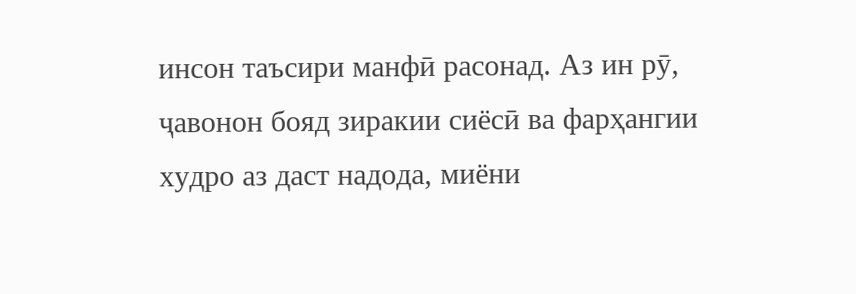инсон таъсири манфӣ расонад. Аз ин рӯ, ҷавонон бояд зиракии сиёсӣ ва фарҳангии худро аз даст надода, миёни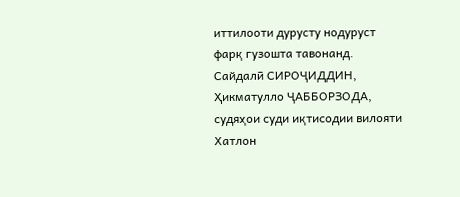иттилооти дурусту нодуруст фарқ гузошта тавонанд.
Сайдалӣ СИРОҶИДДИН,
Ҳикматулло ҶАББОРЗОДА,
судяҳои суди иқтисодии вилояти Хатлон